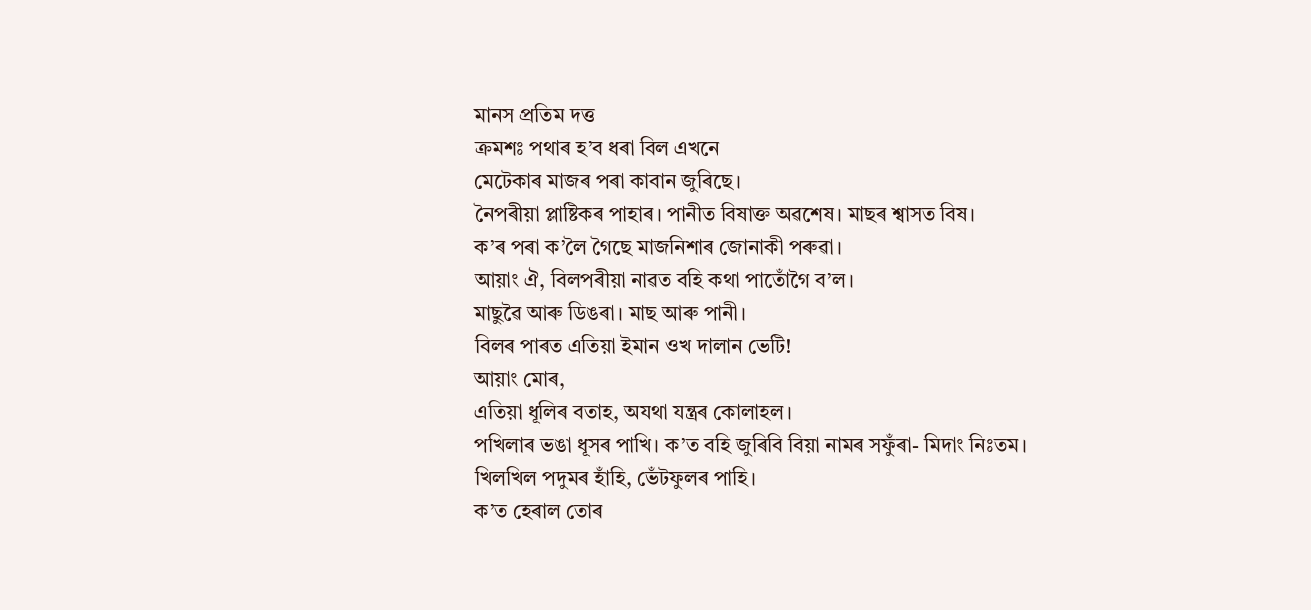মানস প্ৰতিম দত্ত
ক্ৰমশঃ পথাৰ হ’ব ধৰা বিল এখনে
মেটেকাৰ মাজৰ পৰা কাবান জুৰিছে।
নৈপৰীয়া প্লাষ্টিকৰ পাহাৰ। পানীত বিষাক্ত অৱশেষ। মাছৰ শ্বাসত বিষ।
ক’ৰ পৰা ক’লৈ গৈছে মাজনিশাৰ জোনাকী পৰুৱা।
আয়াং ঐ, বিলপৰীয়া নাৱত বহি কথা পাতোঁগৈ ব’ল।
মাছুৱৈ আৰু ডিঙৰা। মাছ আৰু পানী।
বিলৰ পাৰত এতিয়া ইমান ওখ দালান ভেটি!
আয়াং মোৰ,
এতিয়া ধূলিৰ বতাহ, অযথা যন্ত্ৰৰ কোলাহল।
পখিলাৰ ভঙা ধূসৰ পাখি। ক’ত বহি জুৰিবি বিয়া নামৰ সফুঁৰা- মিদাং নিঃতম।
খিলখিল পদুমৰ হাঁহি, ভেঁটফুলৰ পাহি।
ক’ত হেৰাল তোৰ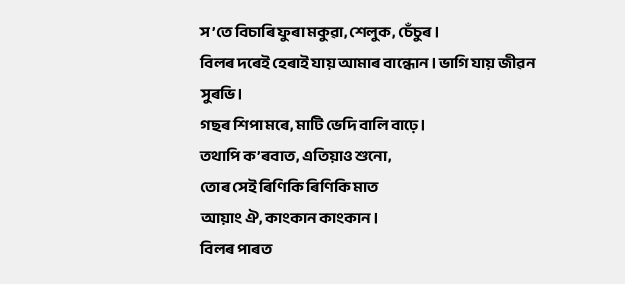স’তে বিচাৰি ফুৰা মকুৱা, শেলুক, চেঁচুৰ।
বিলৰ দৰেই হেৰাই যায় আমাৰ বান্ধোন। ভাগি যায় জীৱন সুৰভি।
গছৰ শিপা মৰে, মাটি ভেদি বালি বাঢ়ে।
তথাপি ক’ৰবাত, এতিয়াও শুনো,
তোৰ সেই ৰিণিকি ৰিণিকি মাত
আয়াং ঐ, কাংকান কাংকান।
বিলৰ পাৰত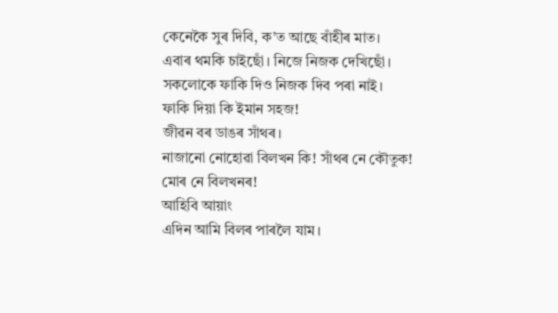কেনেকৈ সুৰ দিবি, ক’ত আছে বাঁহীৰ মাত।
এবাৰ থমকি চাইছোঁ। নিজে নিজক দেখিছোঁ।
সকলোকে ফাকি দিও নিজক দিব পৰা নাই।
ফাকি দিয়া কি ইমান সহজ!
জীৱন বৰ ডাঙৰ সাঁথৰ।
নাজানো নোহোৱা বিলখন কি! সাঁথৰ নে কৌতুক!
মোৰ নে বিলখনৰ!
আহিবি আয়াং
এদিন আমি বিলৰ পাৰলৈ যাম।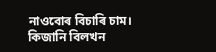নাওবোৰ বিচাৰি চাম।
কিজানি বিলখন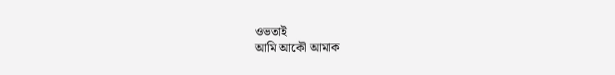ওভতাই
আমি আকৌ আমাক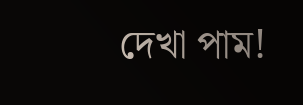দেখা পাম!